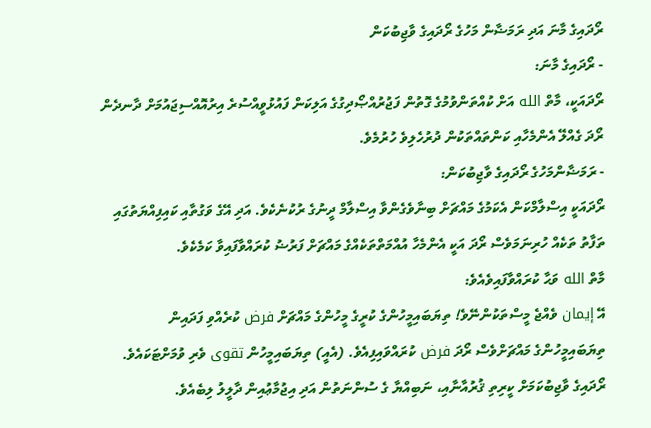ރޯދައިގެ މާނަ އަދި ރަމަޟާން މަހުގެ ރޯދައިގެ ވާޖިބުކަން
- ރޯދައިގެ މާނަ:
ރޯދައަކީ، މާތް الله އަށް ކުއްތަންވުމުގެ ގޮތުން ފަޖުރުއްޞޯދިގުގެ އަލިކަން ފައުޅުވީއްސުރެ އިރުއޮއްސިޖައުމަށް ދާނދެން ރޯދަ ގެއްލޭ އެންމެހާއި ކަންތައްތަކުން ދުރުހެލިވެ ހުރުމެވެ.
- ރަމަޟާންމަހުގެ ރޯދައިގެ ވާޖިބުކަން:
ރޯދައަކީ އިސްލާމްކަން އެކަމުގެ މައްޗަށް ބިނާވެގެންވާ އިސްލާމް ދީނުގެ ރުކުނެކެވެ. އަދި އޭގެ ވަގުތާއި ކައިފިއްޔަތުގައި ތަފާތު ތަކެއް ހުރިނަމަވެސް ރޯދަ އަކީ އެންމެހާ އުއްމަތްތަކެއްގެ މައްޗަށް ފަރުޟު ކުރައްވާފައިވާ ކަމެކެވެ.
މާތް الله ވަޙާ ކުރައްވާފައިވެއެވެ:
އޭ إيمان ވެއްޖެ މީސްތަކުންނޭވެ! ތިޔަބައިމީހުންގެ ކުރީގެ މީހުންގެ މައްޗަށް فرض ކުރެއްވި ފަދައިން ތިޔަބައިމީހުންގެ މައްޗަށްވެސް ރޯދަ فرض ކުރައްވައިފިއެވެ. (އެއީ) ތިޔަބައިމީހުން تقوى ވެރި ވުމަށްޓަކައެވެ.
ރޯދައިގެ ވާޖިބުކަމަށް ކީރިތި ޤުރުއާނާއި، ނަބިއްޔާ ގެ ސުންނަތުން އަދި އިޖުމާޢުއިން ދާލީލު ލިބެއެވެ.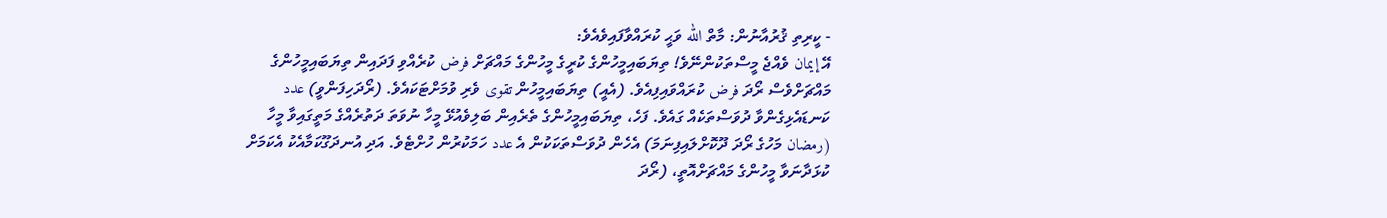- ކީރިތި ޤުރުއާނުން: މާތް الله ވަޙީ ކުރައްވާފައިވެއެވެ:
އޭ إيمان ވެއްޖެ މީސްތަކުންނޭވެ! ތިޔަބައިމީހުންގެ ކުރީގެ މީހުންގެ މައްޗަށް فرض ކުރެއްވި ފަދައިން ތިޔަބައިމީހުންގެ މައްޗަށްވެސް ރޯދަ فرض ކުރައްވައިފިއެވެ. (އެއީ) ތިޔަބައިމީހުން تقوى ވެރި ވުމަށްޓަކައެވެ. (ރޯދަހިފަންވީ) عدد ކަނޑައެޅިގެންވާ ދުވަސްތަކެއް ގައެވެ. ފަހެ، ތިޔަބައިމީހުންގެ ތެރެއިން ބަލިވެއުޅޭ މީހާ ނުވަތަ ދަތުރެއްގެ މަތީގައިވާ މީހާ (رمضان މަހުގެ ރޯދަ ދޫކޮށްލައިފިނަމަ) އެހެން ދުވަސްތަކަކުން އެ عدد ހަމަކުރުން ހުށްޓެވެ. އަދި އުނދަގޫކަމާއެކު އެކަމަށް ކުޅަދާނަވާ މީހުންގެ މައްޗަށްއޮތީ، (ރޯދަ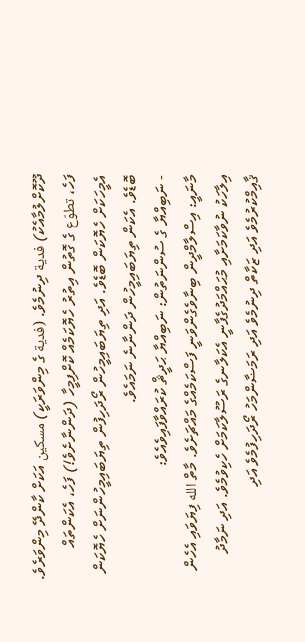ދޫކޮށްލުމާއެކު) فدية ދިނުމެވެ. (فدية ގެ މިންވަރަކީ) مسكين އަކަށް ކާންދޭ މިންވަރެވެ. ފަހެ، تطوّع ގެ ގޮތުން އިތުރު ހެޔޮކަމެއް ކޮށްފިމީހާ (ދަންނާށެވެ!) ފަހެ، އެކަންތައް އެމީހަކަށް ހެޔޮކަން ބޮޑެވެ. އަދި ތިޔަބައިމީހުން ރޯދަހިފުން ތިޔަބައިމީހުންނަށް ހެޔޮކަން ބޮޑެވެ. އެކަން ތިޔަބައިމީހުން ދަންނާނެ ނަމައެވެ.
- ނަބިއްޔާ ގެ ސުންނަތުން: ނަބިއްޔާ ޙަދީޘް ކުރައްވާފައިވެއެވެ:
މާނައީ: އިސްލާމްދީން ބިނާވެގެންވަނީ ފަސްކަމެއްގެ މައްޗަށެވެ. މާތް الله ފިޔަވައި އެހެން އިލާހަކު ނުވާކަމަށާއި މުޙައްމަދުގެފާނީ އެކަލާނގެ ރަސޫލާކަމަށް ހެކިވުމެވެ. އަދި ނަމާދު ޤާއިމްކުރުމެވެ އަދި ޒަކާތް ދިނުމެވެ އަދި ރަމަޟާންމަހު ރޯދަހިފުމެވެ އަދި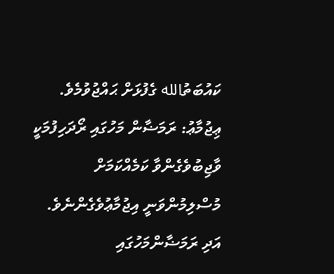ކައުބަތުالله ގެފުޅަށް ޙައްޖުވުމެވެ.
ޢިޖުމާޢު: ރަމަޟާން މަހުގައި ރޯދަހިފުމަކީ ވާޖިބުވެގެންވާ ކަމެއްކަމަށް މުސްލިމުންވަނީ އިޖުމާޢުވެގެންނެވެ. އަދި ރަމަޟާންމަހުގައި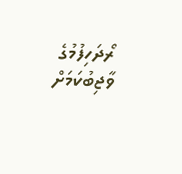ރޯދަހިފުމުގެ ވާޖިބުކަމަށް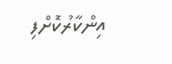އިންކާރުކޮށްފި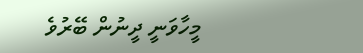މީހާވަނީ ދީނުން ބޭރުވެ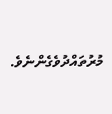މުރުތައްދުވެގެންނެވެ.